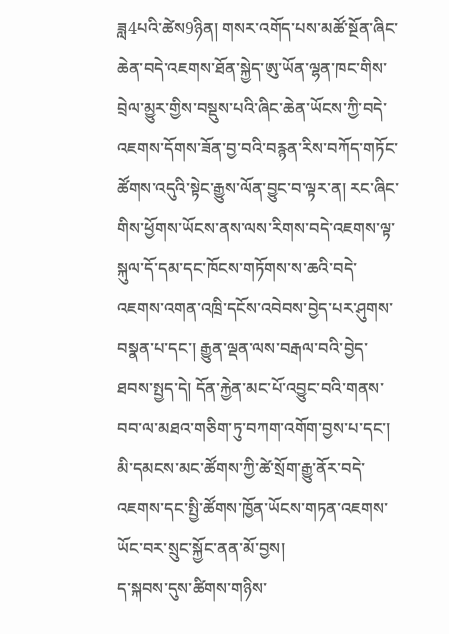ཟླ4པའི་ཚེས9ཉིན། གསར་འགོད་པས་མཚོ་སྔོན་ཞིང་ཆེན་བདེ་འཇགས་ཐོན་སྐྱེད་ཨུ་ཡོན་ལྷན་ཁང་གིས་བྲེལ་མྱུར་གྱིས་བསྡུས་པའི་ཞིང་ཆེན་ཡོངས་ཀྱི་བདེ་འཇགས་དོགས་ཟོན་བྱ་བའི་བརྙན་རིས་བཀོད་གཏོང་ཚོགས་འདུའི་སྟེང་རྒྱུས་ལོན་བྱུང་བ་ལྟར་ན། རང་ཞིང་གིས་ཕྱོགས་ཡོངས་ནས་ལས་རིགས་བདེ་འཇགས་ལྟ་སྐུལ་དོ་དམ་དང་ཁོངས་གཏོགས་ས་ཆའི་བདེ་འཇགས་འགན་འཁྲི་དངོས་འབེབས་བྱེད་པར་ཤུགས་བསྣན་པ་དང་། རྒྱུན་ལྡན་ལས་བརྒལ་བའི་བྱེད་ཐབས་སྤྱད་དེ། དོན་རྐྱེན་མང་པོ་འབྱུང་བའི་གནས་བབ་ལ་མཐའ་གཅིག་ཏུ་བཀག་འགོག་བྱས་པ་དང་། མི་དམངས་མང་ཚོགས་ཀྱི་ཚེ་སྲོག་རྒྱུ་ནོར་བདེ་འཇགས་དང་སྤྱི་ཚོགས་ཁྱོན་ཡོངས་གཏན་འཇགས་ཡོང་བར་སྲུང་སྐྱོང་ནན་མོ་བྱས།
ད་སྐབས་དུས་ཚིགས་གཉིས་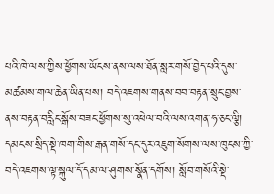པའི་ཁེ་ལས་ཀྱིས་ཕྱོགས་ཡོངས་ནས་ལས་ཐོན་སླར་གསོ་བྱེད་པའི་དུས་མཚམས་གལ་ཆེན་ཡིན་པས། བདེ་འཇགས་གནས་བབ་བརྟན་སྲུང་བྱས་ནས་བརྟན་བརླིང་སྒོས་བཟང་ཕྱོགས་སུ་འཕེལ་བའི་ལས་འགན་ཧ་ཅང་ལྕི། དམངས་སྲིད་སྡེ་ཁག་གིས་རྒན་གསོ་དང་དུར་འཇུག་སོགས་ལས་ཁུངས་ཀྱི་བདེ་འཇགས་ལྟ་སྐུལ་དོ་དམ་ལ་ཤུགས་སྣོན་དགོས། སློབ་གསོའི་སྡེ་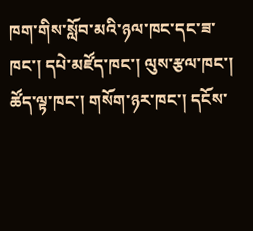ཁག་གིས་སློབ་མའི་ཉལ་ཁང་དང་ཟ་ཁང་། དཔེ་མཛོད་ཁང་། ལུས་རྩལ་ཁང་། ཚོད་ལྟ་ཁང་། གསོག་ཉར་ཁང་། དངོས་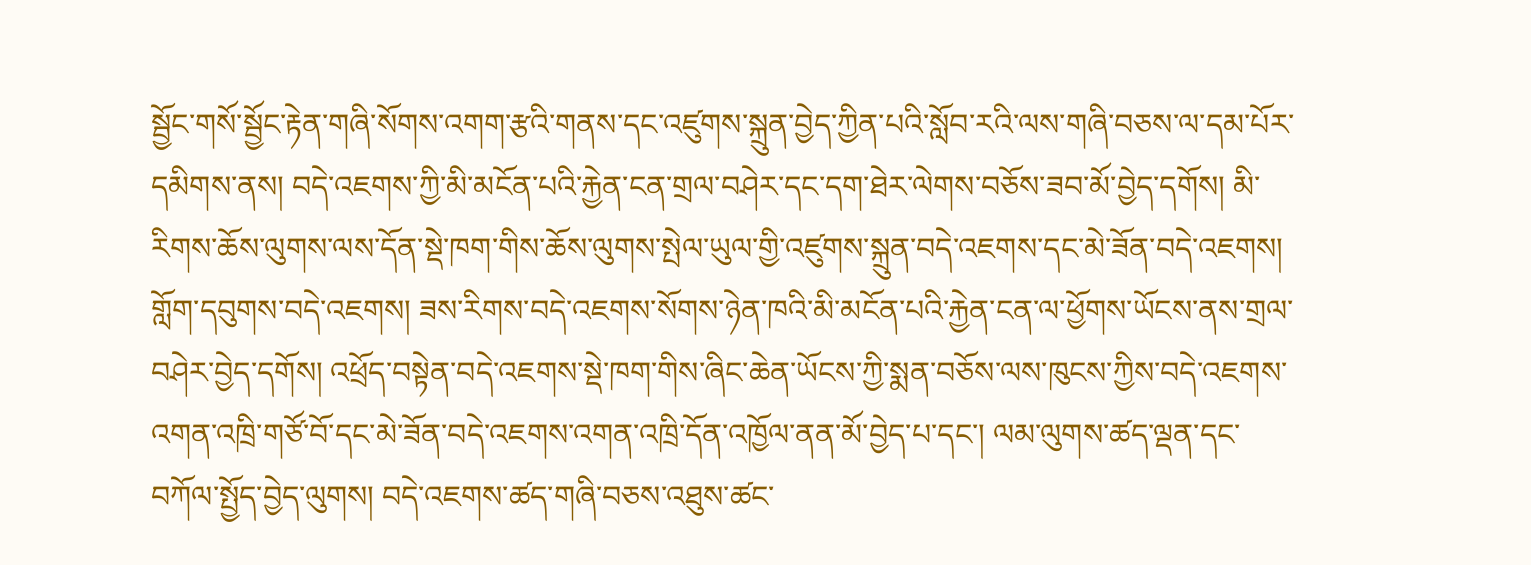སྦྱོང་གསོ་སྦྱོང་རྟེན་གཞི་སོགས་འགག་རྩའི་གནས་དང་འཛུགས་སྐྲུན་བྱེད་ཀྱིན་པའི་སློབ་རའི་ལས་གཞི་བཅས་ལ་དམ་པོར་དམིགས་ནས། བདེ་འཇགས་ཀྱི་མི་མངོན་པའི་རྐྱེན་ངན་གྲལ་བཤེར་དང་དག་ཐེར་ལེགས་བཅོས་ཟབ་མོ་བྱེད་དགོས། མི་རིགས་ཆོས་ལུགས་ལས་དོན་སྡེ་ཁག་གིས་ཆོས་ལུགས་སྤེལ་ཡུལ་གྱི་འཛུགས་སྐྲུན་བདེ་འཇགས་དང་མེ་ཟོན་བདེ་འཇགས། གློག་དབུགས་བདེ་འཇགས། ཟས་རིགས་བདེ་འཇགས་སོགས་ཉེན་ཁའི་མི་མངོན་པའི་རྐྱེན་ངན་ལ་ཕྱོགས་ཡོངས་ནས་གྲལ་བཤེར་བྱེད་དགོས། འཕྲོད་བསྟེན་བདེ་འཇགས་སྡེ་ཁག་གིས་ཞིང་ཆེན་ཡོངས་ཀྱི་སྨན་བཅོས་ལས་ཁུངས་ཀྱིས་བདེ་འཇགས་འགན་འཁྲི་གཙོ་བོ་དང་མེ་ཟོན་བདེ་འཇགས་འགན་འཁྲི་དོན་འཁྱོལ་ནན་མོ་བྱེད་པ་དང་། ལམ་ལུགས་ཚད་ལྡན་དང་བཀོལ་སྤྱོད་བྱེད་ལུགས། བདེ་འཇགས་ཚད་གཞི་བཅས་འཐུས་ཚང་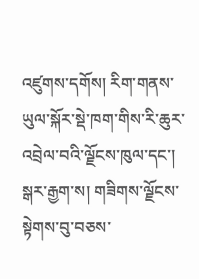འཛུགས་དགོས། རིག་གནས་ཡུལ་སྐོར་སྡེ་ཁག་གིས་རི་ཆུར་འབྲེལ་བའི་ལྗོངས་ཁུལ་དང་། སྒར་རྒྱག་ས། གཟིགས་ལྗོངས་སྟེགས་བུ་བཅས་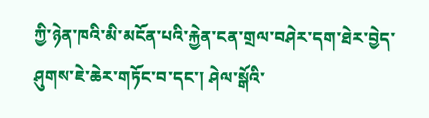ཀྱི་ཉེན་ཁའི་མི་མངོན་པའི་རྐྱེན་ངན་གྲལ་བཤེར་དག་ཐེར་བྱེད་ཤུགས་ཇེ་ཆེར་གཏོང་བ་དང་། ཤེལ་སྒོའི་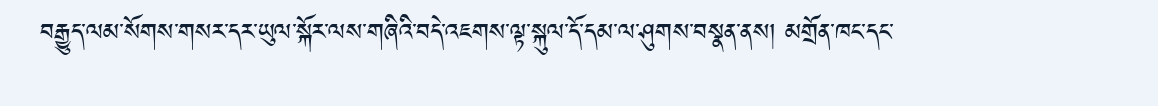བརྒྱུད་ལམ་སོགས་གསར་དར་ཡུལ་སྐོར་ལས་གཞིའི་བདེ་འཇགས་ལྟ་སྐུལ་དོ་དམ་ལ་ཤུགས་བསྣན་ནས། མགྲོན་ཁང་དང་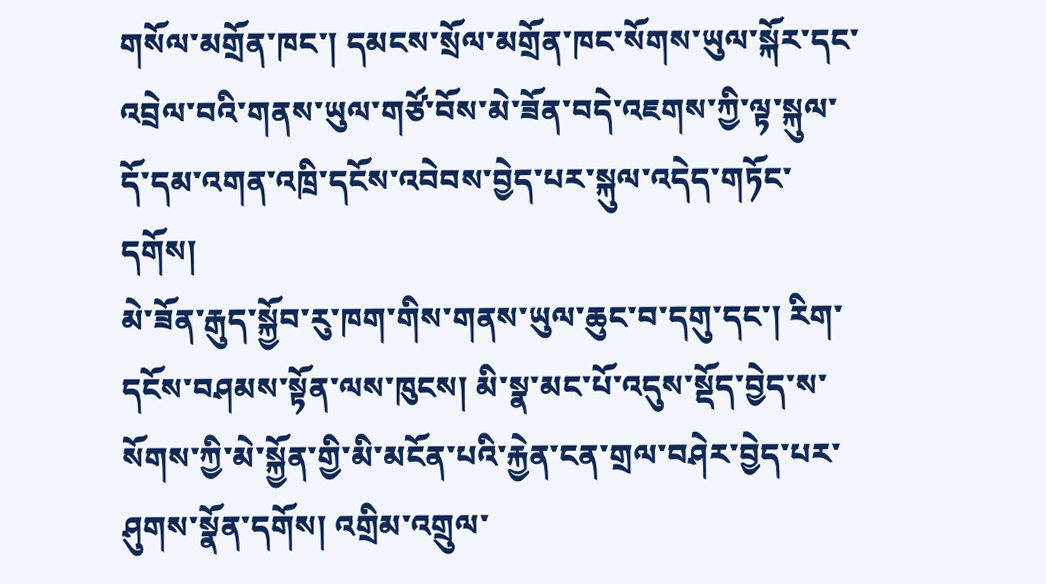གསོལ་མགྲོན་ཁང་། དམངས་སྲོལ་མགྲོན་ཁང་སོགས་ཡུལ་སྐོར་དང་འབྲེལ་བའི་གནས་ཡུལ་གཙོ་བོས་མེ་ཟོན་བདེ་འཇགས་ཀྱི་ལྟ་སྐུལ་དོ་དམ་འགན་འཁྲི་དངོས་འབེབས་བྱེད་པར་སྐུལ་འདེད་གཏོང་དགོས།
མེ་ཟོན་རྒུད་སྐྱོབ་རུ་ཁག་གིས་གནས་ཡུལ་ཆུང་བ་དགུ་དང་། རིག་དངོས་བཤམས་སྟོན་ལས་ཁུངས། མི་སྣ་མང་པོ་འདུས་སྡོད་བྱེད་ས་སོགས་ཀྱི་མེ་སྐྱོན་གྱི་མི་མངོན་པའི་རྐྱེན་ངན་གྲལ་བཤེར་བྱེད་པར་ཤུགས་སྣོན་དགོས། འགྲིམ་འགྲུལ་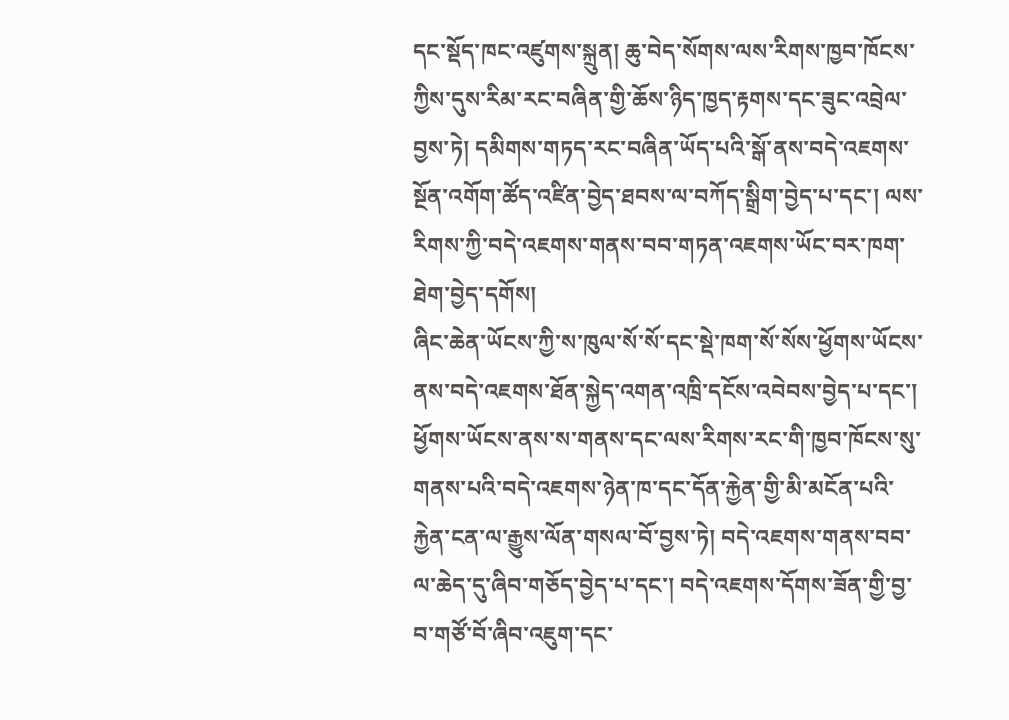དང་སྡོད་ཁང་འཛུགས་སྐྲུན། ཆུ་བེད་སོགས་ལས་རིགས་ཁྱབ་ཁོངས་ཀྱིས་དུས་རིམ་རང་བཞིན་གྱི་ཆོས་ཉིད་ཁྱད་རྟགས་དང་ཟུང་འབྲེལ་བྱས་ཏེ། དམིགས་གཏད་རང་བཞིན་ཡོད་པའི་སྒོ་ནས་བདེ་འཇགས་སྔོན་འགོག་ཚོད་འཛིན་བྱེད་ཐབས་ལ་བཀོད་སྒྲིག་བྱེད་པ་དང་། ལས་རིགས་ཀྱི་བདེ་འཇགས་གནས་བབ་གཏན་འཇགས་ཡོང་བར་ཁག་ཐེག་བྱེད་དགོས།
ཞིང་ཆེན་ཡོངས་ཀྱི་ས་ཁུལ་སོ་སོ་དང་སྡེ་ཁག་སོ་སོས་ཕྱོགས་ཡོངས་ནས་བདེ་འཇགས་ཐོན་སྐྱེད་འགན་འཁྲི་དངོས་འབེབས་བྱེད་པ་དང་། ཕྱོགས་ཡོངས་ནས་ས་གནས་དང་ལས་རིགས་རང་གི་ཁྱབ་ཁོངས་སུ་གནས་པའི་བདེ་འཇགས་ཉེན་ཁ་དང་དོན་རྐྱེན་གྱི་མི་མངོན་པའི་རྐྱེན་ངན་ལ་རྒྱུས་ལོན་གསལ་བོ་བྱས་ཏེ། བདེ་འཇགས་གནས་བབ་ལ་ཆེད་དུ་ཞིབ་གཅོད་བྱེད་པ་དང་། བདེ་འཇགས་དོགས་ཟོན་གྱི་བྱ་བ་གཙོ་བོ་ཞིབ་འཇུག་དང་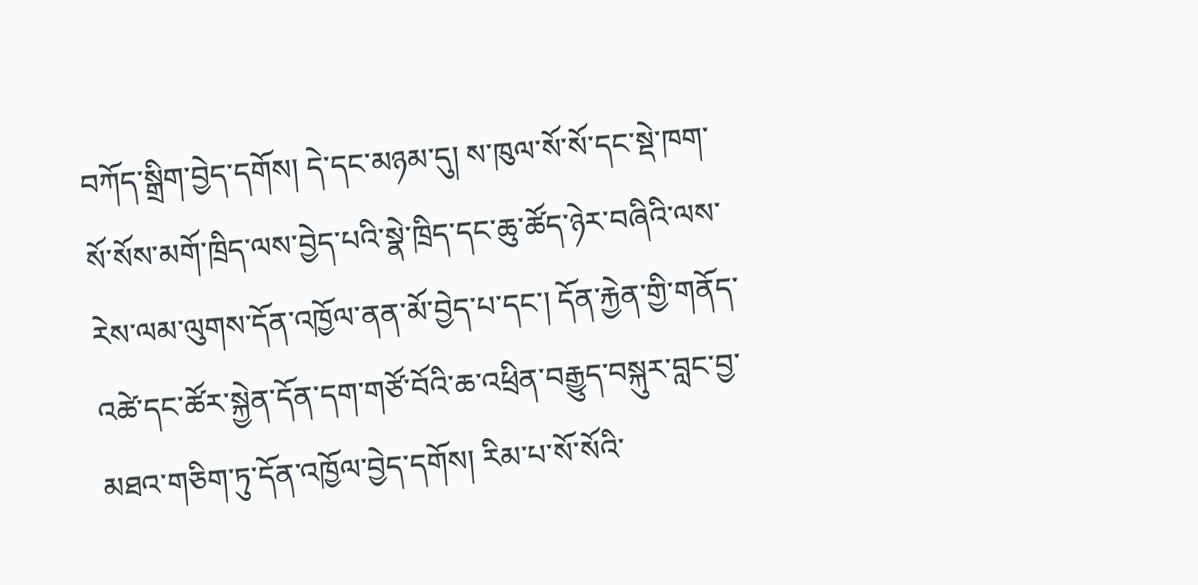བཀོད་སྒྲིག་བྱེད་དགོས། དེ་དང་མཉམ་དུ། ས་ཁུལ་སོ་སོ་དང་སྡེ་ཁག་སོ་སོས་མགོ་ཁྲིད་ལས་བྱེད་པའི་སྣེ་ཁྲིད་དང་ཆུ་ཚོད་ཉེར་བཞིའི་ལས་རེས་ལམ་ལུགས་དོན་འཁྱོལ་ནན་མོ་བྱེད་པ་དང་། དོན་རྐྱེན་གྱི་གནོད་འཚེ་དང་ཚོར་སྐྱེན་དོན་དག་གཙོ་བོའི་ཆ་འཕྲིན་བརྒྱུད་བསྐུར་བླང་བྱ་མཐའ་གཅིག་ཏུ་དོན་འཁྱོལ་བྱེད་དགོས། རིམ་པ་སོ་སོའི་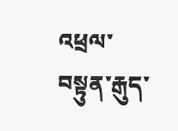འཕྲལ་བསྟུན་རྒུད་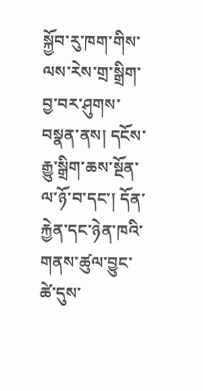སྐྱོབ་རུ་ཁག་གིས་ལས་རེས་གྲ་སྒྲིག་བྱ་བར་ཤུགས་བསྣན་ནས། དངོས་རྒྱུ་སྒྲིག་ཆས་སྔོན་ལ་ཉོ་བ་དང་། དོན་རྐྱེན་དང་ཉེན་ཁའི་གནས་ཚུལ་བྱུང་ཚེ་དུས་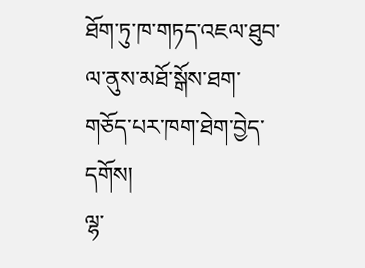ཐོག་ཏུ་ཁ་གཏད་འཇལ་ཐུབ་ལ་ནུས་མཐོ་སྒོས་ཐག་གཅོད་པར་ཁག་ཐེག་བྱེད་དགོས།
ལྷ་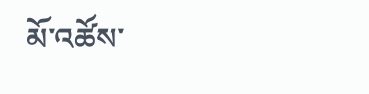མོ་འཚོས་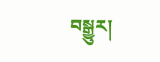བསྒྱུར།